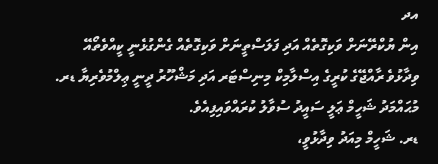އދ
އިން ޔުކްރޭނަށް ވަކިގޮތެއް އަދި ފަލަސްތީނަށް ވަކިގޮތެއް ގެންގުޅެނީ ކީއްވެތޯއޭ ވިދާޅުވެ ރާއްޖޭގެ ކުރީގެ އިސްލާމިކް މިނިސްޓަރ އަދި މަޝްހޫރު ދީނީ ޢިލްމުވެރިޔާ ޑރ. މުޙައްމަދު ޝަހީމް ޢަލީ ސައީދު ސުވާލު ކުރައްވައިފިއެވެ.
ޑރ. ޝަހީމް މިއަދު ވިދާޅުވީ،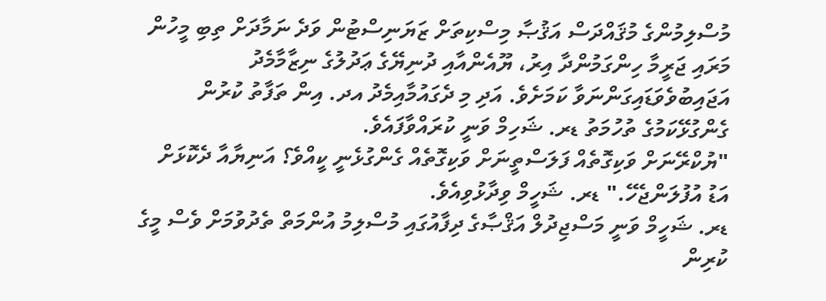މުސްލިމުންގެ މުޤައްދަސް އަޤުޞާ މިސްކިތަށް ޒަޔަނިސްޓުން ވަދެ ނަމާދަށް ތިބި މީހުން މަރައި ޖަރީމާ ހިންގަމުންދާ އިރު، ޔޫއެންއާއި ދުނިޔޭގެ ޢަދުލުގެ ނިޒާމާމެދު އަޖައިބުވެވަޑައިގަންނަވާ ކަމަށެވެ. އަދި މި ދެގައުމާއިމެދު އދ. އިން ތަފާތު ކުރުން ގެންގުޅޭކަމުގެ ތުހުމަތު ޑރ. ޝަހިމް ވަނީ ކުރައްވާފައެވެ.
"ޔުކްރޭނަށް ވަކިގޮތެއް ފަލަސްތީނަށް ވަކިގޮތެއް ގެންގުޅެނީ ކީއްވެ؟ އަނިޔާއާ ދެކޮޅަށް އަޑު އުފުލަންޖެހޭ." ޑރ. ޝަހީމް ވިދާޅުވިއެވެ.
ޑރ. ޝަހީމް ވަނީ މަސްޖިދުލް އަޤްޞާގެ ދިފާއުގައި މުސްލިމު އުންމަތް ތެދުވުމަށް ވެސް މީގެ ކުރިން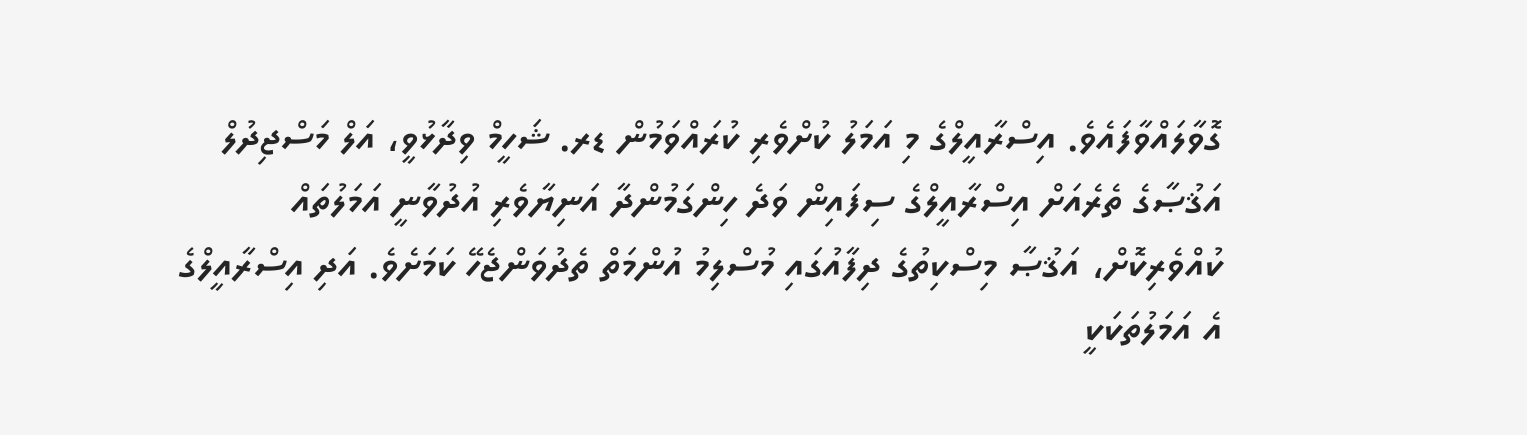ގޮވާލައްވާފައެވެ. އިސްރާއީލްގެ މި އަމަލު ކުށްވެރި ކުރައްވަމުން ޑރ. ޝަހީމް ވިދާޅުވީ، އަލް މަސްޖިދުލް އަޤުޞާގެ ތެރެއަށް އިސްރާއީލްގެ ސިފައިން ވަދެ ހިންގަމުންދާ އަނިޔާވެރި އުދުވާނީ އަމަލުތައް ކުއްވެރިކޮށް، އަޤުޞާ މިސްކިތުގެ ދިފާއުގައި މުސްލިމު އުންމަތް ތެދުވަންޖެހޭ ކަމަށެވެ. އަދި އިސްރާއީލްގެ އެ އަމަލުތަކަކީ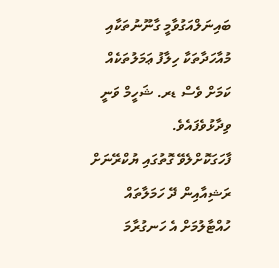ބައިނަލްއަގުވާމީ ގާނޫނުތަކާއި މުއާހަދާތަކާ ހިލާފު ޢަމަލުތަކެއް ކަމަށް ވެސް ޑރ. ޝަހީމް ވަނީ ވިދާޅުވެފައެވެ.
ފާހަގަކޮށްލެވޭ ގޮތުގައި ޔުކްރޭނަށް ރަޝިއާއިން ދޭ ހަމަލާތައް ހުއްޓާލުމަށް އެ ހަނގުރާމަ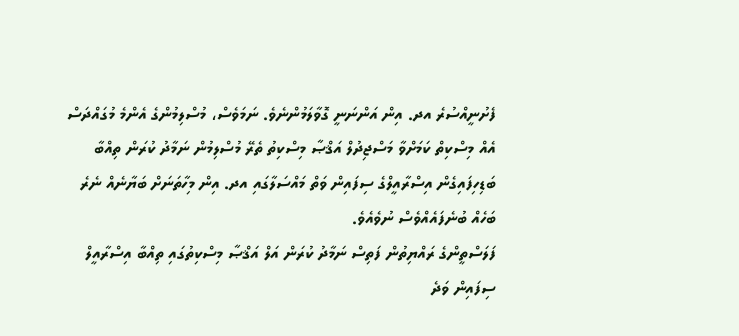ފެށުނީއްސުރެ އދ. އިން އަންނަނީ ގޮވާލަމުންނެވެ. ނަމަވެސް، މުސްލިމުންގެ އެންމެ މުގައްދަސް އެއް މިސްކިތް ކަމަށްވާ މަސްޖިދުލް އަޤްޞާ މިސްކިތު ތެރޭ މުސްލިމުން ނަމާދު ކުރަން ތިއްބާ ބަޑިހިފައިގެން އިސްރާއީލްގެ ސިފައިން ވަތް މައްސަލާގައި އދ. އިން މިހާތަނަށް ބަޔާނެއް ނެރެ ބަހެއް ބުނެފައެއްވެސް ނުވެއެވެ.
ފަލަސްތީންގެ ރައްޔިތުން ފަތިސް ނަމާދު ކުރަން އަލް އަޤްޞާ މިސްކިތުގައި ތިއްބާ އިސްރާއީލް ސިފައިން ވަދެ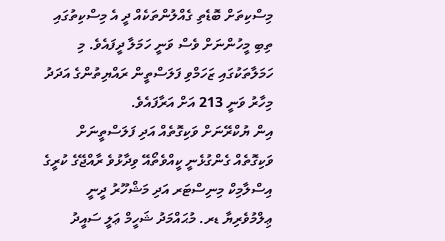މިސްކިތަށް ބޮޑެތި ގެއްލުންތަކެއް ދީ އެ މިސްކިތުގައި ތިބި މީހުންނަށް ވެސް ވަނީ ހަމަލާ ދީފައެވެ. މި ހަމަލާތަކުގައި ޒަހަމްވި ފަލަސްތީން ރައްޔިތުންގެ އަދަދު މިހާރު ވަނީ 213 އަށް އަރާފައެވެ.
އިން ޔުކްރޭނަށް ވަކިގޮތެއް އަދި ފަލަސްތީނަށް ވަކިގޮތެއް ގެންގުޅެނީ ކީއްވެތޯއޭ ވިދާޅުވެ ރާއްޖޭގެ ކުރީގެ އިސްލާމިކް މިނިސްޓަރ އަދި މަޝްހޫރު ދީނީ ޢިލްމުވެރިޔާ ޑރ. މުޙައްމަދު ޝަހީމް ޢަލީ ސައީދު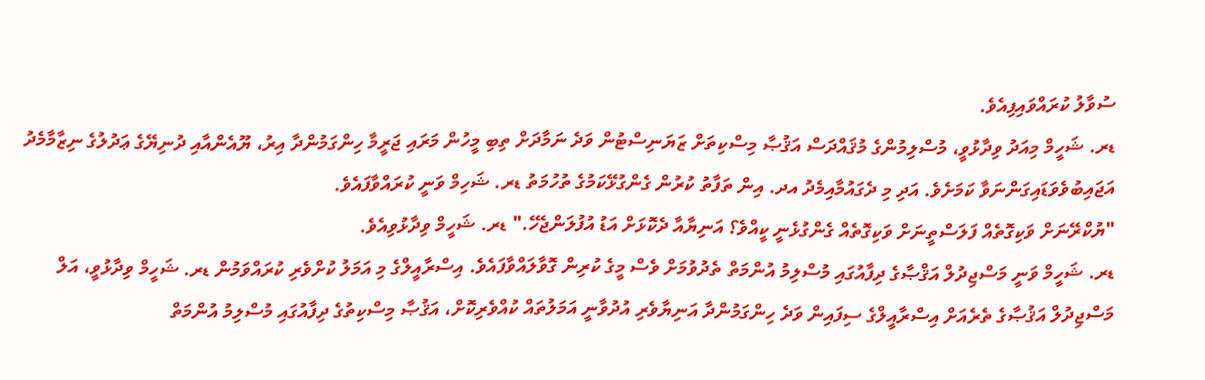ސުވާލު ކުރައްވައިފިއެވެ.
ޑރ. ޝަހީމް މިއަދު ވިދާޅުވީ، މުސްލިމުންގެ މުޤައްދަސް އަޤުޞާ މިސްކިތަށް ޒަޔަނިސްޓުން ވަދެ ނަމާދަށް ތިބި މީހުން މަރައި ޖަރީމާ ހިންގަމުންދާ އިރު، ޔޫއެންއާއި ދުނިޔޭގެ ޢަދުލުގެ ނިޒާމާމެދު އަޖައިބުވެވަޑައިގަންނަވާ ކަމަށެވެ. އަދި މި ދެގައުމާއިމެދު އދ. އިން ތަފާތު ކުރުން ގެންގުޅޭކަމުގެ ތުހުމަތު ޑރ. ޝަހިމް ވަނީ ކުރައްވާފައެވެ.
"ޔުކްރޭނަށް ވަކިގޮތެއް ފަލަސްތީނަށް ވަކިގޮތެއް ގެންގުޅެނީ ކީއްވެ؟ އަނިޔާއާ ދެކޮޅަށް އަޑު އުފުލަންޖެހޭ." ޑރ. ޝަހީމް ވިދާޅުވިއެވެ.
ޑރ. ޝަހީމް ވަނީ މަސްޖިދުލް އަޤްޞާގެ ދިފާއުގައި މުސްލިމު އުންމަތް ތެދުވުމަށް ވެސް މީގެ ކުރިން ގޮވާލައްވާފައެވެ. އިސްރާއީލްގެ މި އަމަލު ކުށްވެރި ކުރައްވަމުން ޑރ. ޝަހީމް ވިދާޅުވީ، އަލް މަސްޖިދުލް އަޤުޞާގެ ތެރެއަށް އިސްރާއީލްގެ ސިފައިން ވަދެ ހިންގަމުންދާ އަނިޔާވެރި އުދުވާނީ އަމަލުތައް ކުއްވެރިކޮށް، އަޤުޞާ މިސްކިތުގެ ދިފާއުގައި މުސްލިމު އުންމަތް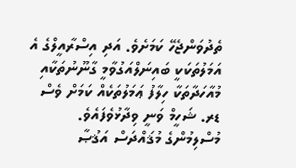ތެދުވަންޖެހޭ ކަމަށެވެ. އަދި އިސްރާއީލްގެ އެ އަމަލުތަކަކީ ބައިނަލްއަގުވާމީ ގާނޫނުތަކާއި މުއާހަދާތަކާ ހިލާފު ޢަމަލުތަކެއް ކަމަށް ވެސް ޑރ. ޝަހީމް ވަނީ ވިދާޅުވެފައެވެ.
މުސްލިމުންގެ މުޤައްދަސް އަޤުޞާ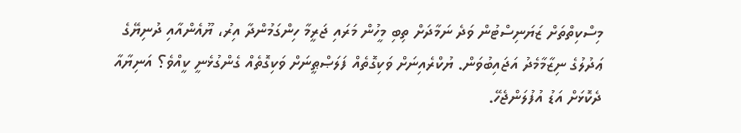މިސްކިތްތަށް ޒަޔަނިސްޓުން ވަދެ ނަމާދަށް ތިބި މީހުން މަރައި ޖަރީމާ ހިންގަމުންދާ އިރު، ޔޫއެންއާއި ދުނިޔޭގެ ޢަދުލުގެ ނިޒާމާމެދު އަޖައިބުވަން. ޔުކްރެއިނަށް ވަކިގޮތެއް ފަލަޞްޠީނަށް ވަކިގޮތެއް ގެންގުޅެނީ ކީއްވެ؟ އަނިޔާއާ ދެކޮޅަށް އަޑު އުފުލަންޖެހޭ.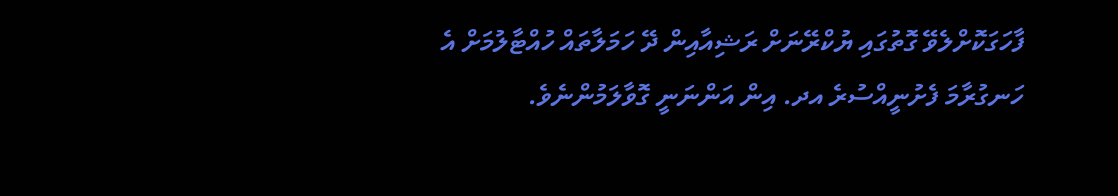ފާހަގަކޮށްލެވޭ ގޮތުގައި ޔުކްރޭނަށް ރަޝިއާއިން ދޭ ހަމަލާތައް ހުއްޓާލުމަށް އެ ހަނގުރާމަ ފެށުނީއްސުރެ އދ. އިން އަންނަނީ ގޮވާލަމުންނެވެ.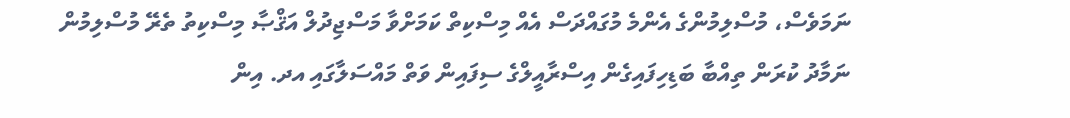ނަމަވެސް، މުސްލިމުންގެ އެންމެ މުގައްދަސް އެއް މިސްކިތް ކަމަށްވާ މަސްޖިދުލް އަޤްޞާ މިސްކިތު ތެރޭ މުސްލިމުން ނަމާދު ކުރަން ތިއްބާ ބަޑިހިފައިގެން އިސްރާއީލްގެ ސިފައިން ވަތް މައްސަލާގައި އދ. އިން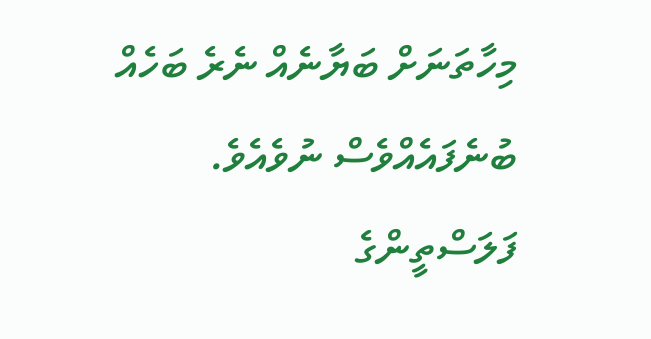މިހާތަނަށް ބަޔާނެއް ނެރެ ބަހެއް ބުނެފައެއްވެސް ނުވެއެވެ.
ފަލަސްތީންގެ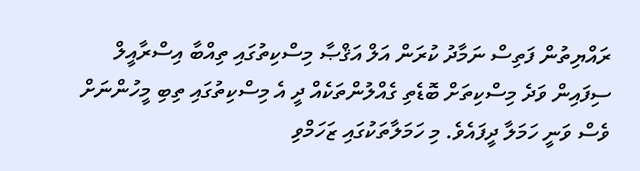ރައްޔިތުން ފަތިސް ނަމާދު ކުރަން އަލް އަޤްޞާ މިސްކިތުގައި ތިއްބާ އިސްރާއީލް ސިފައިން ވަދެ މިސްކިތަށް ބޮޑެތި ގެއްލުންތަކެއް ދީ އެ މިސްކިތުގައި ތިބި މީހުންނަށް ވެސް ވަނީ ހަމަލާ ދީފައެވެ. މި ހަމަލާތަކުގައި ޒަހަމްވި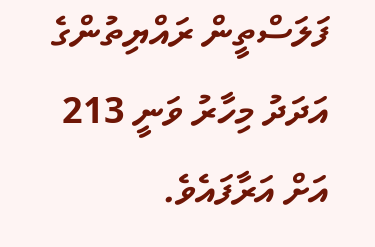ފަލަސްތީން ރައްޔިތުންގެ އަދަދު މިހާރު ވަނީ 213 އަށް އަރާފައެވެ.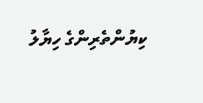ކިޔުންތެރިންގެ ހިޔާލު